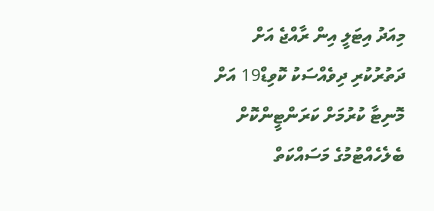މިއަދު އިޓަލީ އިން ރާއްޖެ އަށް ދަތުރުކުރި ދިވެއްސަކު ކޮވިޑް19 އަށް މޮނިޓާ ކުރުމަށް ކަރަންޓީންކޮށް ބެލެހެއްޓުމުގެ މަސައްކަތް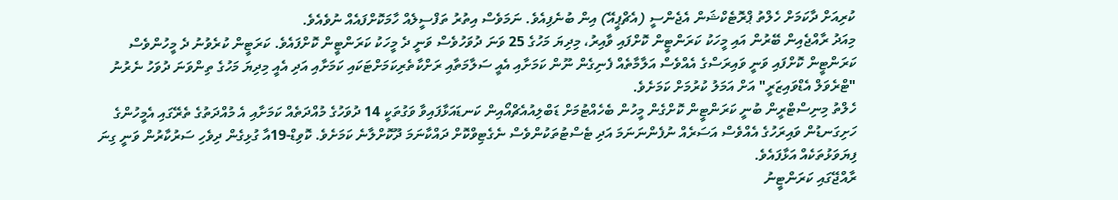ކުރިއަށް ދާކަމަށް ހެލްތު ޕްރޮޓެކްޝަން އެޖެންސީ (އެޗްޕީއޭ) އިން ބުނެފިއެވެ. ނަމަވެސް އިތުރު ތަފްސީލެއް ހާމަކޮށްފައެއް ނުވެއެވެ.
މިއަދު ރާއްޖެއިން ބޭރުން އައި މީހަކު ކަރަންޓީން ކޮށްފައި ވާއިރު، މިދިޔަ މަހުގެ 25 ވަނަ ދުވަހުވެސް ވަނީ ދެ މީހަކު ކަރަންޓީން ކޮށްފައެވެ. ކަރަޓީން ކުރެވުނު ދެ މީހުންވެސް ކަރަންޓީން ކޮށްފައި ވަނީ ވައިރަސްގެ އެއްވެސް އަލާމާތެއް ފެނިގެން ނޫން ކަމަށާއި އެއީ ސަލާމަތާއި ރަށްކާތެރިކަމަށްޓަކައި ކަމަށާއި އަދި އެއީ މިދިޔަ މަހުގެ ތިންވަނަ ދުވަހު ނެރުނު "ޓްރެވަލް އެޑްވައިޒަރީ" އަށް އަމަލު ކުރުމަށް ކަމަށެވެ.
ހެލްތު މިނިސްޓްރީން ބުނީ ކަރަންޓީން ކޮށްގެން މީހުން ބެހެއްޓުމަށް ޑަބްލިއުއެޗްއޯއިން ކަނޑައަޅާފައިވާ ވަގުތަކީ 14 ދުވަހުގެ މުއްދަތެއް ކަމަށާއި އެ މުއްދަތުގެ ތެރޭގައި އެމީހުންގެ ހަށިގަނޑުން ވައިރަހުގެ އެއްވެސް އަސަރެއް ނުފެންނަނަމަ އަދި ޓެސްޓުތަކުންވެސް ނެގެޓިވްކޮށް ދައްކާނަމަ ދޫކޮށްލާނެ ކަމަށެވެ. ކޮވިޑް-19އާ ގުޅިގެން ދިވެހި ސަރުކާރުން ވަނީ ގިނަ ފިޔަވަޅުތަކެއް އަޅާފައެވެ.
ރާއްޖޭގައި ކަރަންޓީނު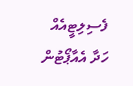ފެސިލިޓީއެއް ހަދާ އެއާޕޯޓުން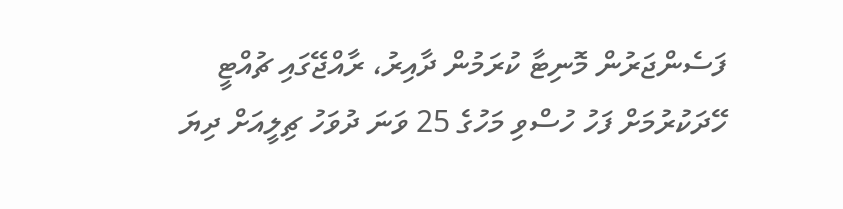ފަސެންޖަރުން މޮނިޓާ ކުރަމުން ދާއިރު، ރާއްޖޭގައި ޗުއްޓީ ހޭދަކުރުމަށް ފަހު ހުސްވި މަހުގެ 25 ވަނަ ދުވަހު ޗިލީއަށް ދިޔަ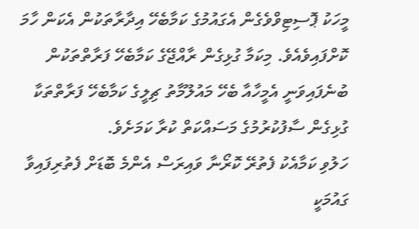މީހަކު ޕޮސިޓިވްވެގެން އެގައުމުގެ ކަމާބެހޭ އިދާރާތަކުން އެކަން ހާމަ ކޮށްފައިވެއެވެ. މިކަމާ ގުޅިގެން ރާއްޖޭގެ ކަމާބެހޭ ފަރާތްތަކުން ބުނެފައިވަނީ އެމީހާއާ ބެހޭ މައުލޫމާތު ޗިލީގެ ކަމާބެހޭ ފަރާތްތަކާ ގުޅިގެން ސާފުކުރުމުގެ މަސައްކަތް ކުރާ ކަމަށެވެ.
ހަލުވި ކަމާއެކު ފެތުރޭ ކޮރޯނާ ވައިރަސް އެންމެ ބޮޑަށް ފެތުރިފައިވާ ގައުމަކީ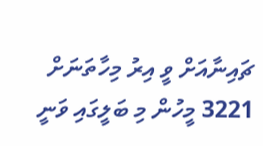ޗައިނާއަށް ވީ އިރު މިހާތަނަށް 3221 މީހުން މި ބަލީގައި ވަނީ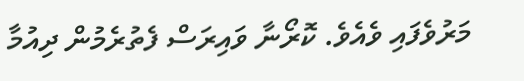މަރުވެފައި ވެއެވެ. ކޮރޯނާ ވައިރަސް ފެތުރެމުން ދިއުމާ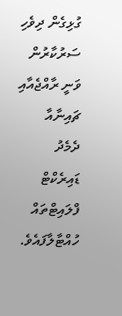ގުޅިގެން ދިވެހި ސަރުކާރުން ވަނީ ރާއްޖެއާއި ޗައިނާއާ ދެމެދު ޑައިރެކްޓް ފްލައިޓްތައް ހުއްޓާލާފައެވެ.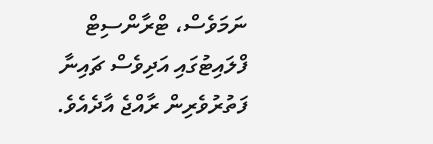ނަމަވެސް، ޓްރާންސިޓް ފްލައިޓުގައި އަދިވެސް ޗައިނާ ފަތުރުވެރިން ރާއްޖެ އާދެއެވެ.